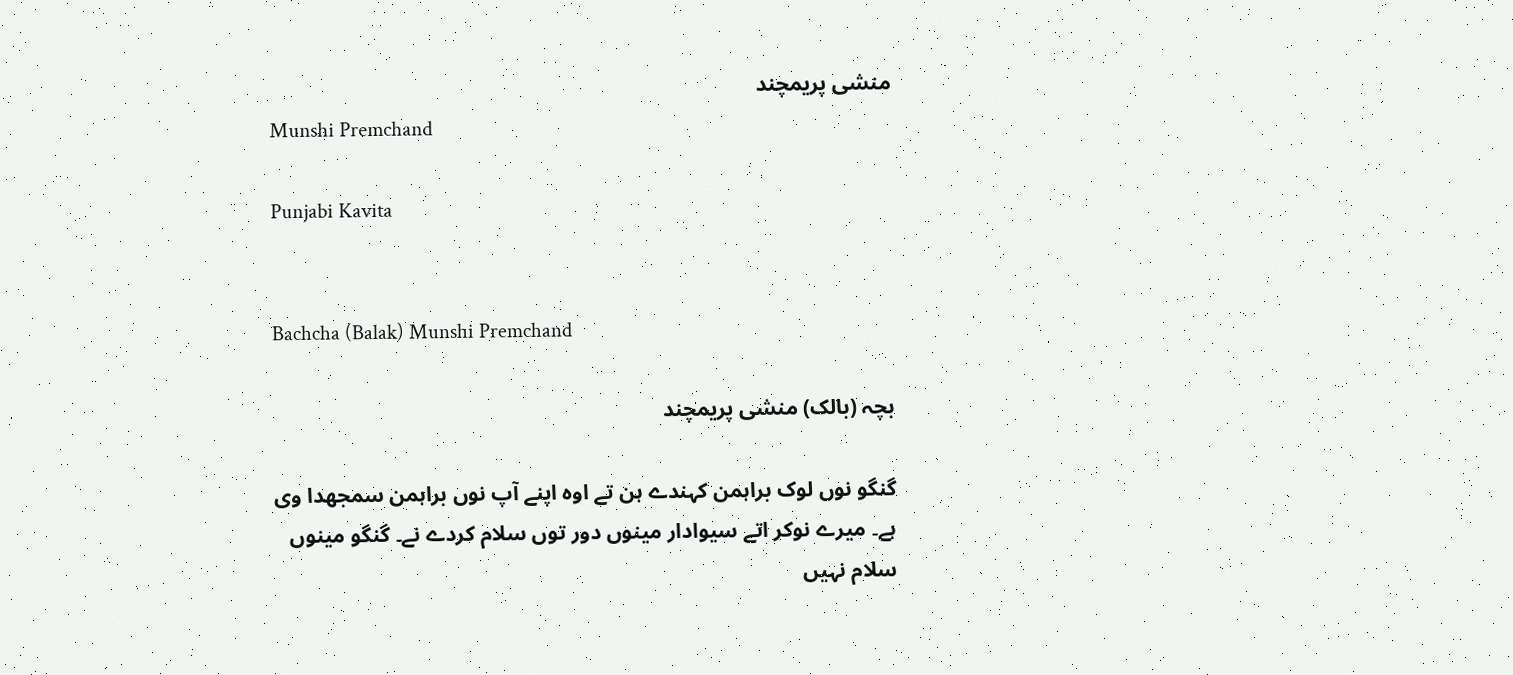منشی پریمچند
Munshi Premchand

Punjabi Kavita


Bachcha (Balak) Munshi Premchand

بچہ (بالک) منشی پریمچند

گنگو نوں لوک براہمن کہندے ہن تے اوہ اپنے آپ نوں براہمن سمجھدا وی ہے۔ میرے نوکر اتے سیوادار مینوں دور توں سلام کردے نے۔ گنگو مینوں سلام نہیں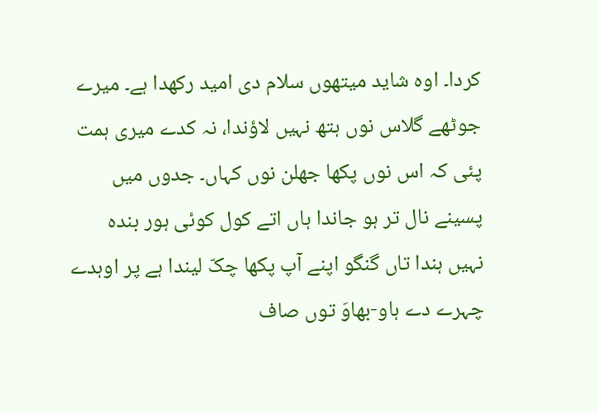کردا۔ اوہ شاید میتھوں سلام دی امید رکھدا ہے۔ میرے جوٹھے گلاس نوں ہتھ نہیں لاؤندا، نہ کدے میری ہمت پئی کہ اس نوں پکھا جھلن نوں کہاں۔ جدوں میں پسینے نال تر ہو جاندا ہاں اتے کول کوئی ہور بندہ نہیں ہندا تاں گنگو اپنے آپ پکھا چکّ لیندا ہے پر اوہدے چہرے دے ہاو-بھاوَ توں صاف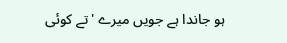ہو جاندا ہے جویں میرے 'تے کوئی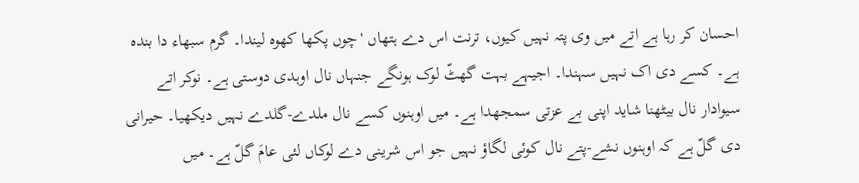احسان کر رہا ہے اتے میں وی پتہ نہیں کیوں، ترنت اس دے ہتھاں 'چوں پکھا کھوہ لیندا۔ گرم سبھاء دا بندہ ہے۔ کسے دی اک نہیں سہندا۔ اجیہے بہت گھٹّ لوک ہونگے جنہاں نال اوہدی دوستی ہے۔ نوکر اتے سیوادار نال بیٹھنا شاید اپنی بے عزتی سمجھدا ہے۔ میں اوہنوں کسے نال ملدے-گلدے نہیں دیکھیا۔ حیرانی دی گلّ ہے کہ اوہنوں نشے-پتے نال کوئی لگاؤ نہیں جو اس شرینی دے لوکاں لئی عامَ گلّ ہے۔ میں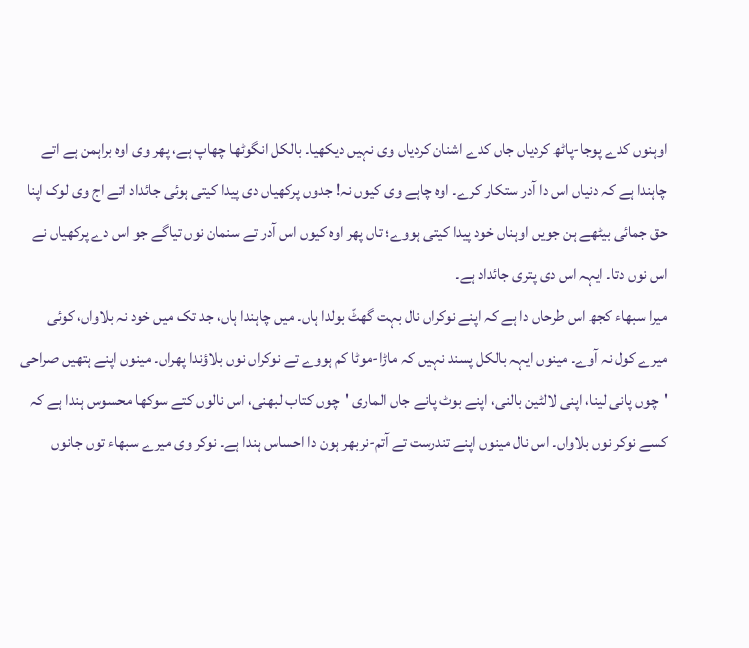اوہنوں کدے پوجا-پاٹھ کردیاں جاں کدے اشنان کردیاں وی نہیں دیکھیا۔ بالکل انگوٹھا چھاپ ہے، پھر وی اوہ براہمن ہے اتے چاہندا ہے کہ دنیاں اس دا آدر ستکار کرے۔ اوہ چاہے وی کیوں نہ! جدوں پرکھیاں دی پیدا کیتی ہوئی جائداد اتے اج وی لوک اپنا حق جمائی بیٹھے ہن جویں اوہناں خود پیدا کیتی ہووے؛ تاں پھر اوہ کیوں اس آدر تے سنمان نوں تیاگے جو اس دے پرکھیاں نے اس نوں دتا۔ ایہہ اس دی پتری جائداد ہے۔
میرا سبھاء کجھ اس طرحاں دا ہے کہ اپنے نوکراں نال بہت گھٹّ بولدا ہاں۔ میں چاہندا ہاں، جد تک میں خود نہ بلاواں، کوئی میرے کول نہ آوے۔ مینوں ایہہ بالکل پسند نہیں کہ ماڑا-موٹا کم ہووے تے نوکراں نوں بلاؤندا پھراں۔ مینوں اپنے ہتھیں صراحی 'چوں پانی لینا، اپنی لالٹین بالنی، اپنے بوٹ پانے جاں الماری 'چوں کتاب لبھنی، اس نالوں کتے سوکھا محسوس ہندا ہے کہ کسے نوکر نوں بلاواں۔ اس نال مینوں اپنے تندرست تے آتم-نربھر ہون دا احساس ہندا ہے۔ نوکر وی میرے سبھاء توں جانوں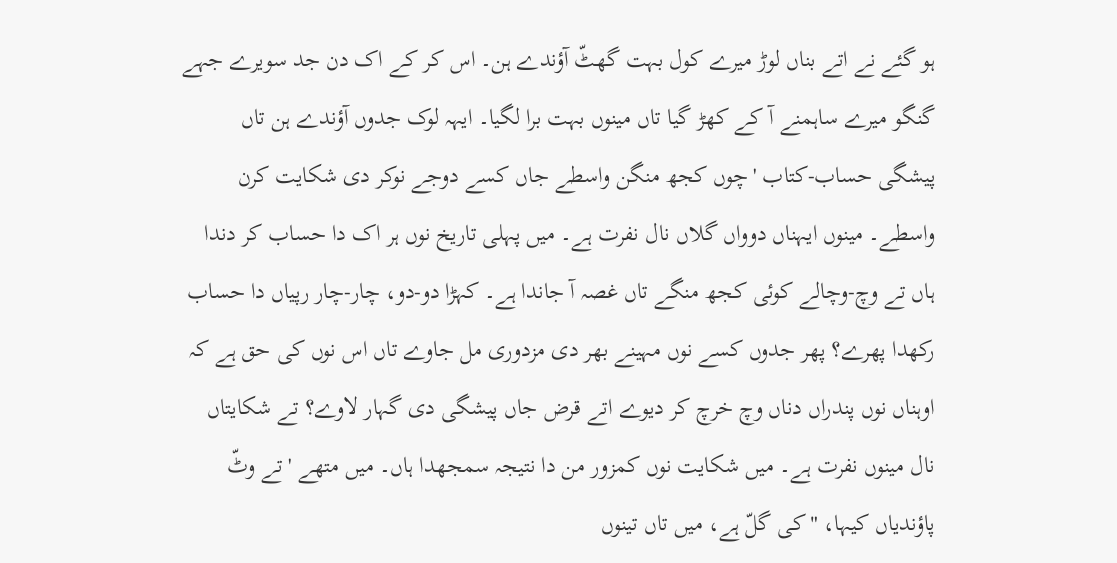ہو گئے نے اتے بناں لوڑ میرے کول بہت گھٹّ آؤندے ہن۔ اس کر کے اک دن جد سویرے جہے گنگو میرے ساہمنے آ کے کھڑ گیا تاں مینوں بہت برا لگیا۔ ایہہ لوک جدوں آؤندے ہن تاں پیشگی حساب-کتاب 'چوں کجھ منگن واسطے جاں کسے دوجے نوکر دی شکایت کرن واسطے۔ مینوں ایہناں دوواں گلاں نال نفرت ہے۔ میں پہلی تاریخ نوں ہر اک دا حساب کر دندا ہاں تے وچ-وچالے کوئی کجھ منگے تاں غصہ آ جاندا ہے۔ کہڑا دو-دو، چار-چار رپیاں دا حساب رکھدا پھرے؟ پھر جدوں کسے نوں مہینے بھر دی مزدوری مل جاوے تاں اس نوں کی حق ہے کہ اوہناں نوں پندراں دناں وچ خرچ کر دیوے اتے قرض جاں پیشگی دی گہار لاوے؟ تے شکایتاں نال مینوں نفرت ہے۔ میں شکایت نوں کمزور من دا نتیجہ سمجھدا ہاں۔ میں متھے 'تے وٹّ پاؤندیاں کیہا، "کی گلّ ہے، میں تاں تینوں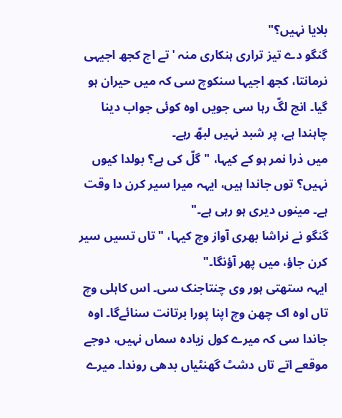بلایا نہیں؟"
گنگو دے تیز تراری ہنکاری منہ 'تے اج کجھ اجیہی نرمانتا، کجھ اجیہا سنکوچ سی کہ میں حیران ہو گیا۔ انج لگّ رہا سی جویں اوہ کوئی جواب دینا چاہندا ہے، پر شبد نہیں لبھّ رہے۔
میں ذرا نمر ہو کے کیہا، "گلّ کی ہے؟ بولدا کیوں نہیں؟ توں جاندا ہیں، ایہہ میرا سیر کرن دا وقت ہے۔ مینوں دیری ہو رہی ہے۔"
گنگو نے نراشا بھری آواز وچ کیہا، "تاں تسیں سیر کرن جاؤ، میں پھر آؤنگا۔"
ایہہ ستھتی ہور وی چنتاجنک سی۔ اس کاہلی وچ تاں اوہ اک چھن وچ اپنا پورا برتانت سنائےگا۔ اوہ جاندا سی کہ میرے کول زیادہ سماں نہیں، دوجے موقعے اتے تاں دشٹ گھنٹیاں بدھی روندا۔ میرے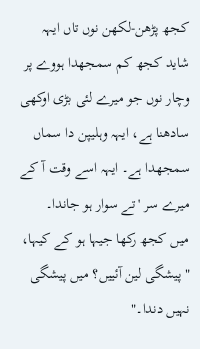کجھ پڑھن-لکھن نوں تاں ایہہ شاید کجھ کم سمجھدا ہووے پر وچار نوں جو میرے لئی بڑی اوکھی سادھنا ہے، ایہہ وہلیپن دا سماں سمجھدا ہے۔ ایہہ اسے وقت آ کے میرے سر 'تے سوار ہو جاندا۔
میں کجھ رکھا جیہا ہو کے کیہا، "پیشگی لین آئییں؟ میں پیشگی نہیں دندا۔"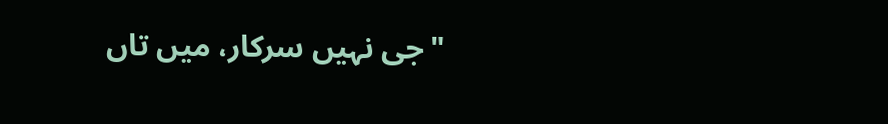"جی نہیں سرکار، میں تاں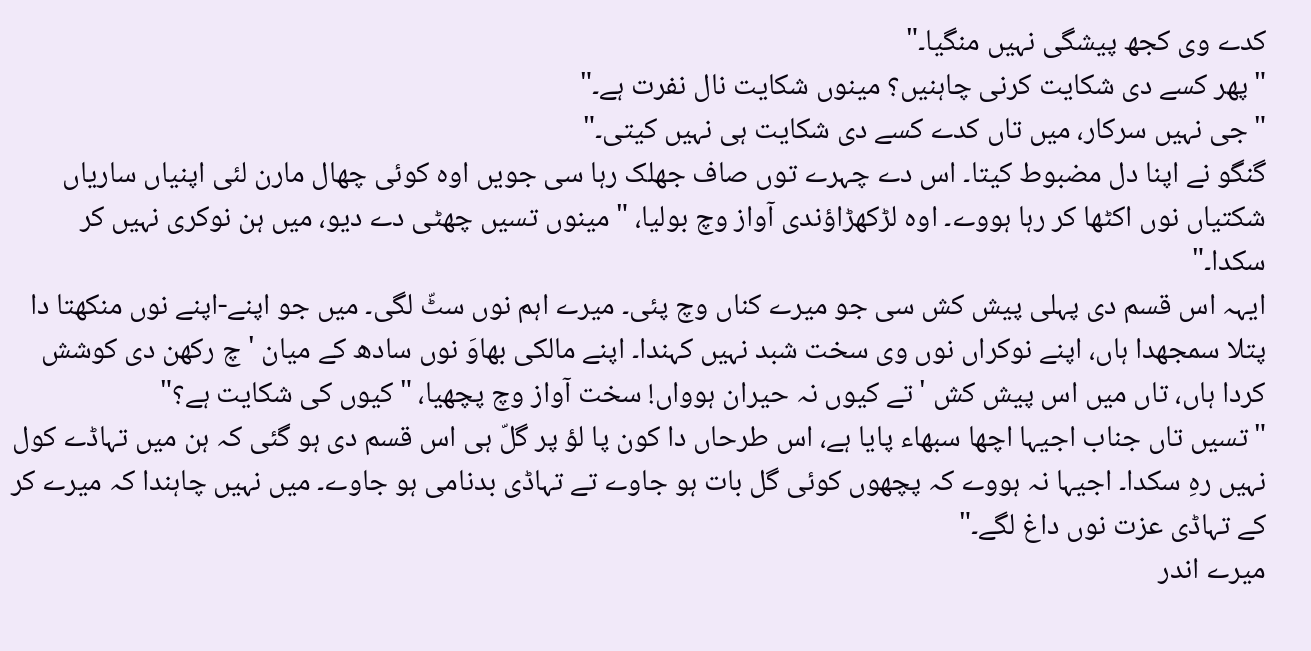کدے وی کجھ پیشگی نہیں منگیا۔"
"پھر کسے دی شکایت کرنی چاہنیں؟ مینوں شکایت نال نفرت ہے۔"
"جی نہیں سرکار، میں تاں کدے کسے دی شکایت ہی نہیں کیتی۔"
گنگو نے اپنا دل مضبوط کیتا۔ اس دے چہرے توں صاف جھلک رہا سی جویں اوہ کوئی چھال مارن لئی اپنیاں ساریاں شکتیاں نوں اکٹھا کر رہا ہووے۔ اوہ لڑکھڑاؤندی آواز وچ بولیا، "مینوں تسیں چھٹی دے دیو، میں ہن نوکری نہیں کر سکدا۔"
ایہہ اس قسم دی پہلی پیش کش سی جو میرے کناں وچ پئی۔ میرے اہم نوں سٹّ لگی۔ میں جو اپنے-اپنے نوں منکھتا دا پتلا سمجھدا ہاں، اپنے نوکراں نوں وی سخت شبد نہیں کہندا۔ اپنے مالکی بھاوَ نوں سادھ کے میان 'چ رکھن دی کوشش کردا ہاں، تاں میں اس پیش کش 'تے کیوں نہ حیران ہوواں! سخت آواز وچ پچھیا، "کیوں کی شکایت ہے؟"
"تسیں تاں جناب اجیہا اچھا سبھاء پایا ہے، اس طرحاں دا کون پا لؤ پر گلّ ہی اس قسم دی ہو گئی کہ ہن میں تہاڈے کول نہیں رہِ سکدا۔ اجیہا نہ ہووے کہ پچھوں کوئی گل بات ہو جاوے تے تہاڈی بدنامی ہو جاوے۔ میں نہیں چاہندا کہ میرے کر کے تہاڈی عزت نوں داغ لگے۔"
میرے اندر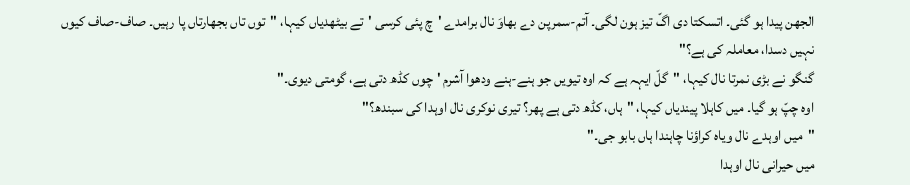الجھن پیدا ہو گئی۔ اتسکتا دی اگّ تیز ہون لگی۔ آتم-سمرپن دے بھاوَ نال برامدے 'چ پئی کرسی 'تے بیٹھدیاں کیہا، "توں تاں بجھارتاں پا رہیں۔ صاف-صاف کیوں نہیں دسدا، معاملہ کی ہے؟"
گنگو نے بڑی نمرتا نال کیہا، "گلّ ایہہ ہے کہ اوہ تیویں جو ہنے-ہنے ودھوا آشرم 'چوں کڈھ دتی ہے، گومتی دیوی۔"
اوہ چپّ ہو گیا۔ میں کاہلا پیندیاں کیہا، "ہاں، کڈھ دتی ہے پھر؟ تیری نوکری نال اوہدا کی سبندھ؟"
"میں اوہدے نال ویاہ کراؤنا چاہندا ہاں بابو جی۔"
میں حیرانی نال اوہدا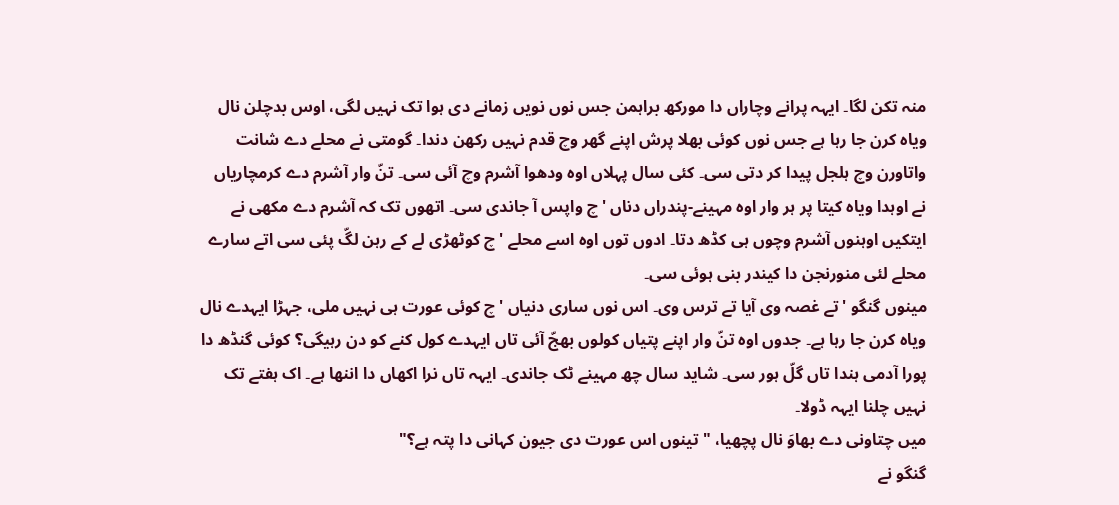منہ تکن لگا۔ ایہہ پرانے وچاراں دا مورکھ براہمن جس نوں نویں زمانے دی ہوا تک نہیں لگی، اوس بدچلن نال ویاہ کرن جا رہا ہے جس نوں کوئی بھلا پرش اپنے گھر وچ قدم نہیں رکھن دندا۔ گومتی نے محلے دے شانت واتاورن وچ ہلجل پیدا کر دتی سی۔ کئی سال پہلاں اوہ ودھوا آشرم وچ آئی سی۔ تنّ وار آشرم دے کرمچاریاں نے اوہدا ویاہ کیتا پر ہر وار اوہ مہینے-پندراں دناں 'چ واپس آ جاندی سی۔ اتھوں تک کہ آشرم دے مکھی نے ایتکیں اوہنوں آشرم وچوں ہی کڈھ دتا۔ ادوں توں اوہ اسے محلے 'چ کوٹھڑی لے کے رہن لگّ پئی سی اتے سارے محلے لئی منورنجن دا کیندر بنی ہوئی سی۔
مینوں گنگو 'تے غصہ وی آیا تے ترس وی۔ اس نوں ساری دنیاں 'چ کوئی عورت ہی نہیں ملی، جہڑا ایہدے نال ویاہ کرن جا رہا ہے۔ جدوں اوہ تنّ وار اپنے پتیاں کولوں بھجّ آئی تاں ایہدے کول کنے کو دن رہیگی؟ کوئی گنڈھ دا پورا آدمی ہندا تاں گلّ ہور سی۔ شاید سال چھ مہینے ٹک جاندی۔ ایہہ تاں نرا اکھاں دا اننھا ہے۔ اک ہفتے تک نہیں چلنا ایہہ ڈولا۔
میں چتاونی دے بھاوَ نال پچھیا، "تینوں اس عورت دی جیون کہانی دا پتہ ہے؟"
گنگو نے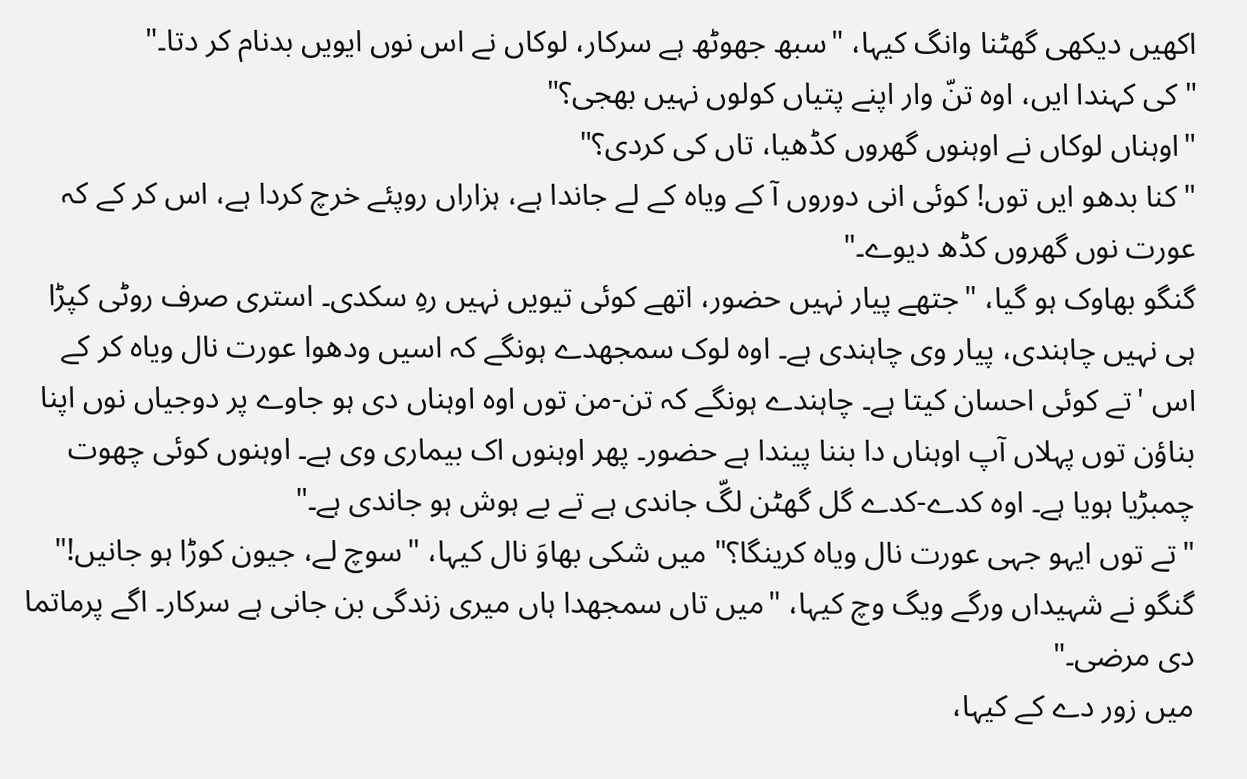اکھیں دیکھی گھٹنا وانگ کیہا، "سبھ جھوٹھ ہے سرکار، لوکاں نے اس نوں ایویں بدنام کر دتا۔"
"کی کہندا ایں، اوہ تنّ وار اپنے پتیاں کولوں نہیں بھجی؟"
"اوہناں لوکاں نے اوہنوں گھروں کڈھیا، تاں کی کردی؟"
"کنا بدھو ایں توں! کوئی انی دوروں آ کے ویاہ کے لے جاندا ہے، ہزاراں روپئے خرچ کردا ہے، اس کر کے کہ عورت نوں گھروں کڈھ دیوے۔"
گنگو بھاوک ہو گیا، "جتھے پیار نہیں حضور، اتھے کوئی تیویں نہیں رہِ سکدی۔ استری صرف روٹی کپڑا ہی نہیں چاہندی، پیار وی چاہندی ہے۔ اوہ لوک سمجھدے ہونگے کہ اسیں ودھوا عورت نال ویاہ کر کے اس 'تے کوئی احسان کیتا ہے۔ چاہندے ہونگے کہ تن-من توں اوہ اوہناں دی ہو جاوے پر دوجیاں نوں اپنا بناؤن توں پہلاں آپ اوہناں دا بننا پیندا ہے حضور۔ پھر اوہنوں اک بیماری وی ہے۔ اوہنوں کوئی چھوت چمبڑیا ہویا ہے۔ اوہ کدے-کدے گل گھٹن لگّ جاندی ہے تے بے ہوش ہو جاندی ہے۔"
"تے توں ایہو جہی عورت نال ویاہ کرینگا؟" میں شکی بھاوَ نال کیہا، "سوچ لے، جیون کوڑا ہو جانیں!"
گنگو نے شہیداں ورگے ویگ وچ کیہا، "میں تاں سمجھدا ہاں میری زندگی بن جانی ہے سرکار۔ اگے پرماتما دی مرضی۔"
میں زور دے کے کیہا،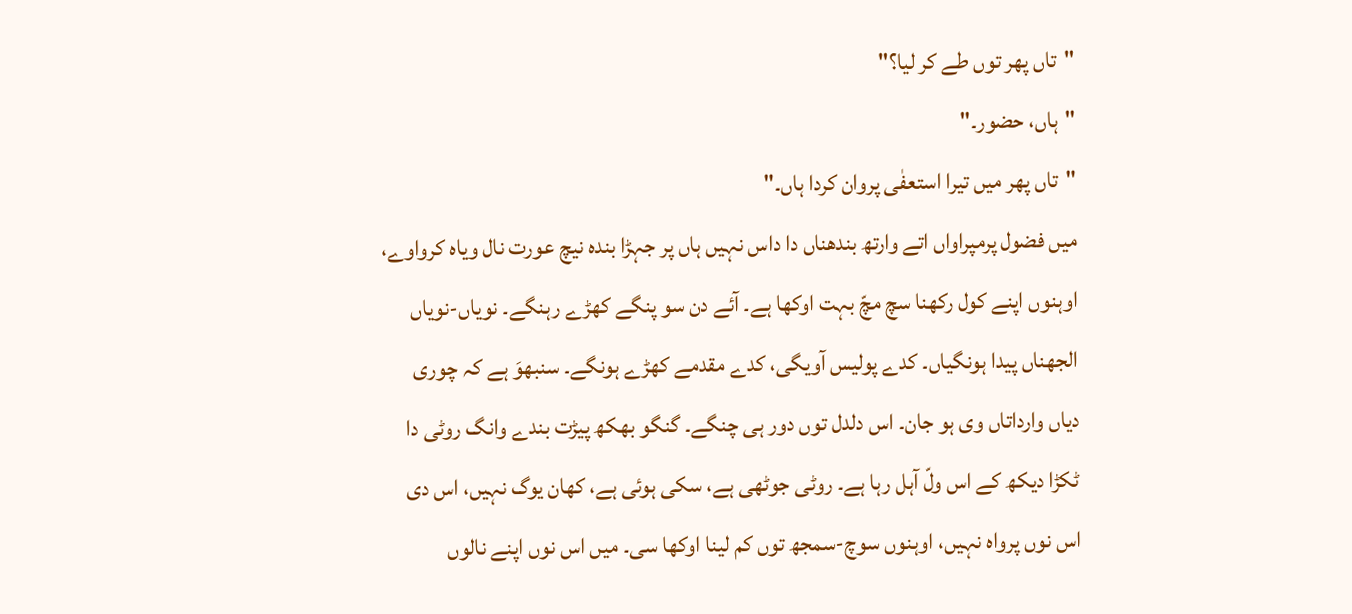"تاں پھر توں طے کر لیا؟"
"ہاں، حضور۔"
"تاں پھر میں تیرا استعفٰی پروان کردا ہاں۔"
میں فضول پرمپراواں اتے وارتھ بندھناں دا داس نہیں ہاں پر جہڑا بندہ نیچ عورت نال ویاہ کرواوے، اوہنوں اپنے کول رکھنا سچ مچّ بہت اوکھا ہے۔ آئے دن سو پنگے کھڑے رہنگے۔ نویاں-نویاں الجھناں پیدا ہونگیاں۔ کدے پولیس آویگی، کدے مقدمے کھڑے ہونگے۔ سنبھوَ ہے کہ چوری دیاں وارداتاں وی ہو جان۔ اس دلدل توں دور ہی چنگے۔ گنگو بھکھ پیڑت بندے وانگ روٹی دا ٹکڑا دیکھ کے اس ولّ آہل رہا ہے۔ روٹی جوٹھی ہے، سکی ہوئی ہے، کھان یوگ نہیں، اس دی اس نوں پرواہ نہیں، اوہنوں سوچ-سمجھ توں کم لینا اوکھا سی۔ میں اس نوں اپنے نالوں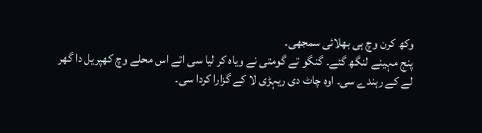وکھ کرن وچ ہی بھلائی سمجھی۔
پنج مہینے لنگھ گئے۔ گنگو تے گومتی نے ویاہ کر لیا سی اتے اس محلے وچ کھپریل دا گھر لے کے رہندے سی۔ اوہ چاٹ دی ریہڑی لا کے گزارا کردا سی۔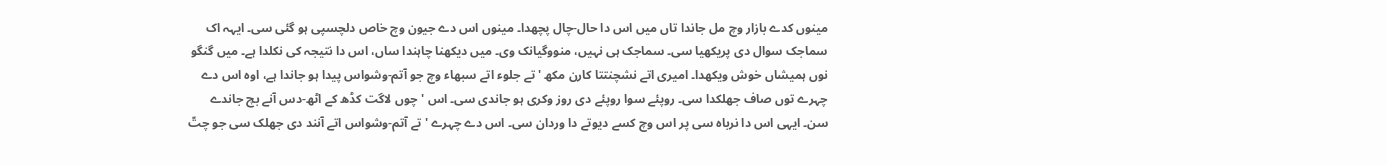مینوں کدے بازار وچ مل جاندا تاں میں اس دا حال-چال پچھدا۔ مینوں اس دے جیون وچ خاص دلچسپی ہو گئی سی۔ ایہہ اک سماجک سوال دی پریکھیا سی۔ سماجک ہی نہیں، منووگیانک وی۔ میں دیکھنا چاہندا ساں، اس دا نتیجہ کی نکلدا ہے۔ میں گنگو نوں ہمیشاں خوش ویکھدا۔ امیری اتے نشچنتتا کارن مکھ 'تے جلوء اتے سبھاء وچ جو آتم-وشواس پیدا ہو جاندا ہے، اوہ اس دے چہرے توں صاف جھلکدا سی۔ روپئے سوا روپئے دی روز وکری ہو جاندی سی۔ اس 'چوں لاگت کڈھ کے اٹھ-دس آنے بچ جاندے سن۔ ایہی اس دا نرباہ سی پر اس وچ کسے دیوتے دا وردان سی۔ اس دے چہرے 'تے آتم-وشواس اتے آنند دی جھلک سی جو چتّ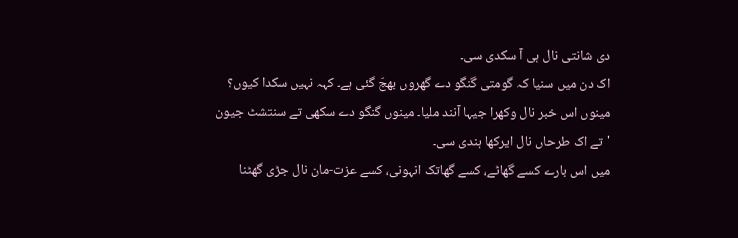دی شانتی نال ہی آ سکدی سی۔
اک دن میں سنیا کہ گومتی گنگو دے گھروں بھجّ گئی ہے۔ کہہ نہیں سکدا کیوں؟ مینوں اس خبر نال وکھرا جیہا آنند ملیا۔ مینوں گنگو دے سکھی تے سنتشٹ جیون 'تے اک طرحاں نال ایرکھا ہندی سی۔
میں اس بارے کسے گھاٹے، کسے گھاتک انہونی، کسے عزت-مان نال جڑی گھٹنا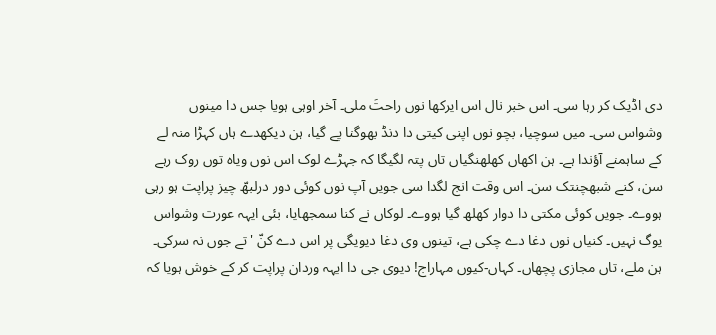دی اڈیک کر رہا سی۔ اس خبر نال اس ایرکھا نوں راحتَ ملی۔ آخر اوہی ہویا جس دا مینوں وشواس سی۔ میں سوچیا، بچو نوں اپنی کیتی دا دنڈ بھوگنا پے گیا، ہن دیکھدے ہاں کہڑا منہ لے کے ساہمنے آؤندا ہے۔ ہن اکھاں کھلھنگیاں تاں پتہ لگیگا کہ جہڑے لوک اس نوں ویاہ توں روک رہے سن، کنے شبھچنتک سن۔ اس وقت انج لگدا سی جویں آپ نوں کوئی دور درلبھّ چیز پراپت ہو رہی ہووے۔ جویں کوئی مکتی دا دوار کھلھ گیا ہووے۔ لوکاں نے کنا سمجھایا، بئی ایہہ عورت وشواس یوگ نہیں۔ کنیاں نوں دغا دے چکی ہے، تینوں وی دغا دیویگی پر اس دے کنّ 'تے جوں نہ سرکی۔ ہن ملے، تاں مجازی پچھاں۔ کہاں-کیوں مہاراج! دیوی جی دا ایہہ وردان پراپت کر کے خوش ہویا کہ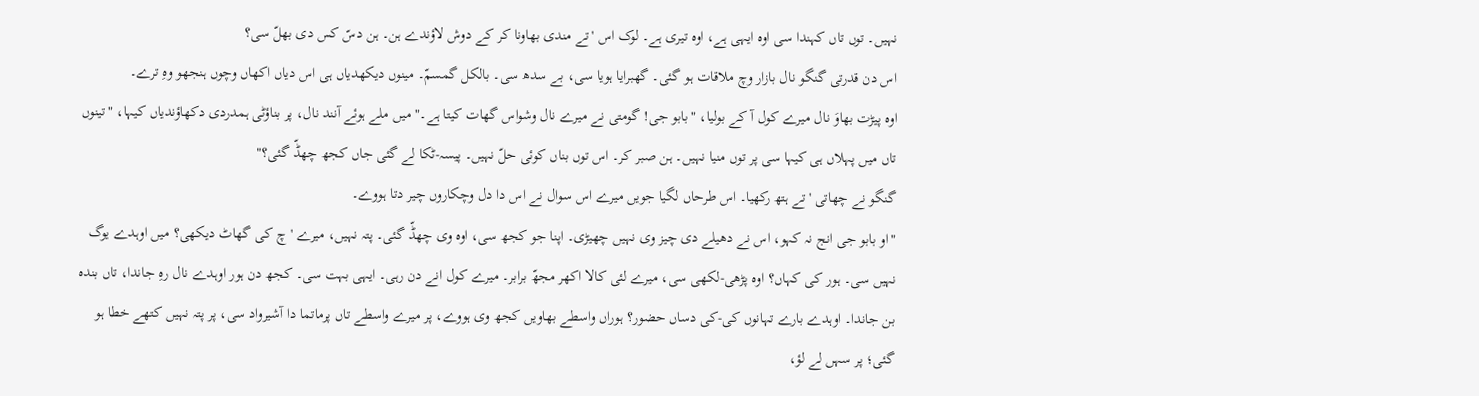نہیں۔ توں تاں کہندا سی اوہ ایہی ہے، اوہ تیری ہے۔ لوک اس 'تے مندی بھاونا کر کے دوش لاؤندے ہن۔ ہن دسّ کس دی بھلّ سی؟
اس دن قدرتی گنگو نال بازار وچ ملاقات ہو گئی۔ گھبرایا ہویا سی، بے سدھ سی۔ بالکل گمسمّ۔ مینوں دیکھدیاں ہی اس دیاں اکھاں وچوں ہنجھو وہِ ترے۔
اوہ پیڑت بھاوَ نال میرے کول آ کے بولیا، "بابو جی! گومتی نے میرے نال وشواس گھات کیتا ہے۔" میں ملے ہوئے آنند نال، پر بناؤٹی ہمدردی دکھاؤندیاں کیہا، "تینوں تاں میں پہلاں ہی کیہا سی پر توں منیا نہیں۔ ہن صبر کر۔ اس توں بناں کوئی حلّ نہیں۔ پیسہ-ٹکا لے گئی جاں کجھ چھڈّ گئی؟"
گنگو نے چھاتی 'تے ہتھ رکھیا۔ اس طرحاں لگیا جویں میرے اس سوال نے اس دا دل وچکاروں چیر دتا ہووے۔
"او بابو جی انج نہ کہو، اس نے دھیلے دی چیز وی نہیں چھیڑی۔ اپنا جو کجھ سی، اوہ وی چھڈّ گئی۔ پتہ نہیں، میرے 'چ کی گھاٹ دیکھی؟ میں اوہدے یوگ نہیں سی۔ ہور کی کہاں؟ اوہ پڑھی-لکھی سی، میرے لئی کالا اکھر مجھّ برابر۔ میرے کول انے دن رہی۔ ایہی بہت سی۔ کجھ دن ہور اوہدے نال رہِ جاندا، تاں بندہ بن جاندا۔ اوہدے بارے تہانوں کی-کی دساں حضور؟ ہوراں واسطے بھاویں کجھ وی ہووے، پر میرے واسطے تاں پرماتما دا آشیرواد سی، پر پتہ نہیں کتھے خطا ہو گئی؛ پر سہں لے لؤ،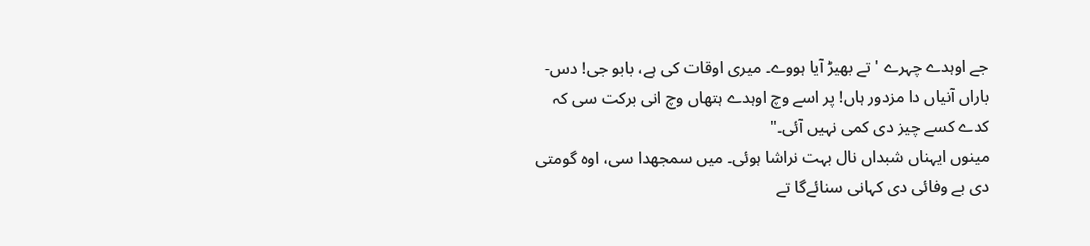جے اوہدے چہرے 'تے بھیڑ آیا ہووے۔ میری اوقات کی ہے، بابو جی! دس-باراں آنیاں دا مزدور ہاں! پر اسے وچ اوہدے ہتھاں وچ انی برکت سی کہ کدے کسے چیز دی کمی نہیں آئی۔"
مینوں ایہناں شبداں نال بہت نراشا ہوئی۔ میں سمجھدا سی، اوہ گومتی دی بے وفائی دی کہانی سنائےگا تے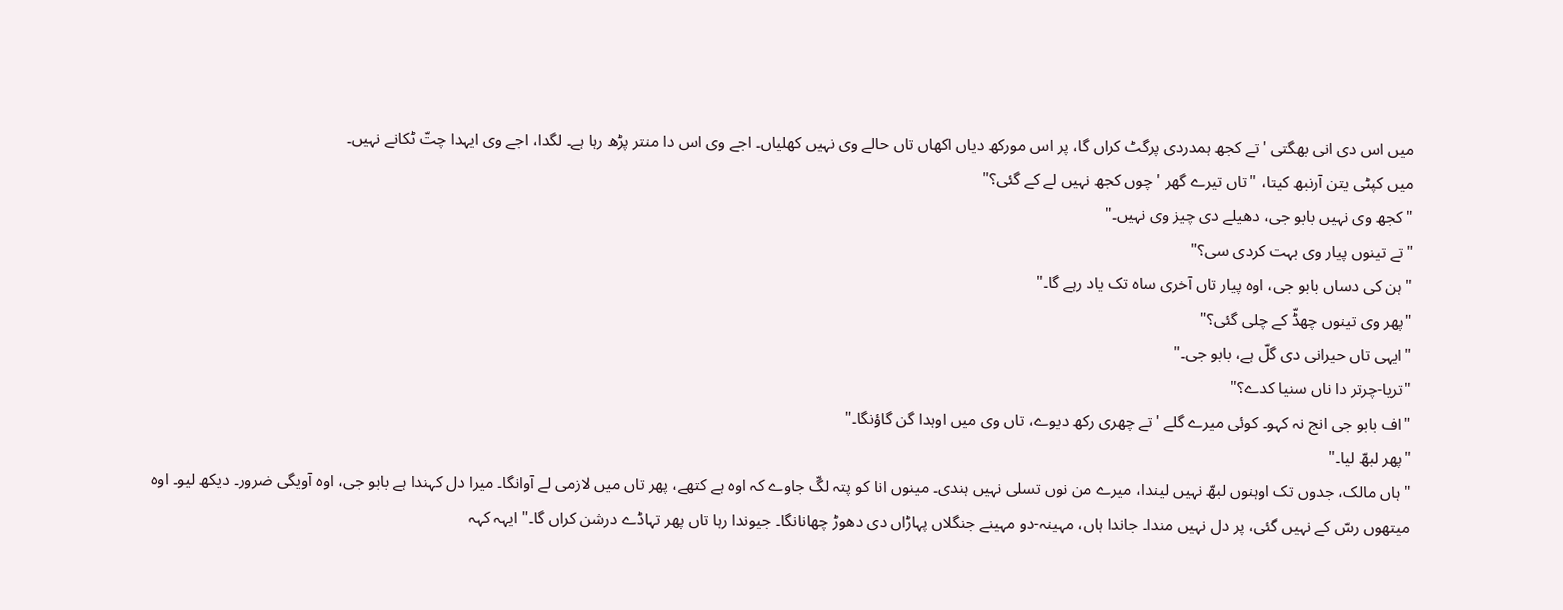میں اس دی انی بھگتی 'تے کجھ ہمدردی پرگٹ کراں گا، پر اس مورکھ دیاں اکھاں تاں حالے وی نہیں کھلیاں۔ اجے وی اس دا منتر پڑھ رہا ہے۔ لگدا، اجے وی ایہدا چتّ ٹکانے نہیں۔
میں کپٹی یتن آرنبھ کیتا، "تاں تیرے گھر 'چوں کجھ نہیں لے کے گئی؟"
"کجھ وی نہیں بابو جی، دھیلے دی چیز وی نہیں۔"
"تے تینوں پیار وی بہت کردی سی؟"
"ہن کی دساں بابو جی، اوہ پیار تاں آخری ساہ تک یاد رہے گا۔"
"پھر وی تینوں چھڈّ کے چلی گئی؟"
"ایہی تاں حیرانی دی گلّ ہے، بابو جی۔"
"تریا-چرتر دا ناں سنیا کدے؟"
"اف بابو جی انج نہ کہو۔ کوئی میرے گلے 'تے چھری رکھ دیوے، تاں وی میں اوہدا گن گاؤنگا۔"
"پھر لبھّ لیا۔"
"ہاں مالک، جدوں تک اوہنوں لبھّ نہیں لیندا، میرے من نوں تسلی نہیں ہندی۔ مینوں انا کو پتہ لگّ جاوے کہ اوہ ہے کتھے، پھر تاں میں لازمی لے آوانگا۔ میرا دل کہندا ہے بابو جی، اوہ آویگی ضرور۔ دیکھ لیو۔ اوہ میتھوں رسّ کے نہیں گئی، پر دل نہیں مندا۔ جاندا ہاں، مہینہ-دو مہینے جنگلاں پہاڑاں دی دھوڑ چھانانگا۔ جیوندا رہا تاں پھر تہاڈے درشن کراں گا۔" ایہہ کہہ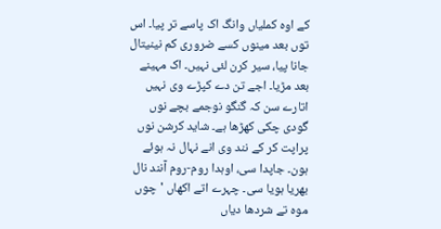کے اوہ کملیاں وانگ اک پاسے تر پیا۔ اس توں بعد مینوں کسے ضروری کم نینیتال جانا پیا، سیر کرن لئی نہیں۔ اک مہینے بعد مڑیا۔ اجے تن دے کپڑے وی نہیں اتارے سن کہ گنگو نوجمے بچے نوں گودی چکی کھڑھا ہے۔ شاید کرشن نوں پراپت کر کے نند وی انے نہال نہ ہوئے ہون۔ جاپدا سی، اوہدا روم-روم آنند نال بھریا ہویا سی۔ چہرے اتے اکھاں 'چوں موہ تے شردھا دیاں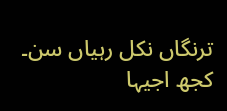ترنگاں نکل رہیاں سن۔ کجھ اجیہا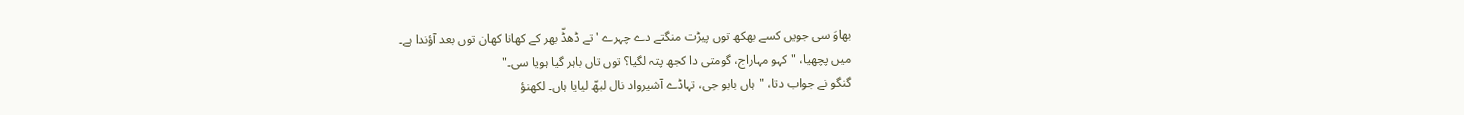بھاوَ سی جویں کسے بھکھ توں پیڑت منگتے دے چہرے 'تے ڈھڈّ بھر کے کھانا کھان توں بعد آؤندا ہے۔
میں پچھیا، "کہو مہاراج، گومتی دا کجھ پتہ لگیا؟ توں تاں باہر گیا ہویا سی۔"
گنگو نے جواب دتا، "ہاں بابو جی، تہاڈے آشیرواد نال لبھّ لیایا ہاں۔ لکھنؤ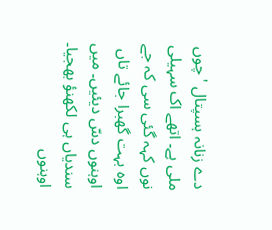دے زنانہ ہسپتال 'چوں ملی ہے۔ اتھے اک سہیلی نوں کہہ گئی سی کہ جے اوہ بہت گھبرا جائے تاں اوہنوں دسّ دیئیں۔ میں سندیاں ہی لکھنؤ بھجیا۔ اوہنوں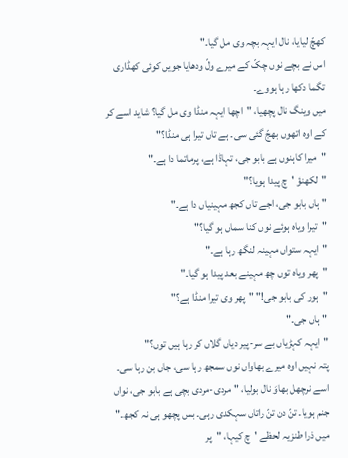کھچّ لیایا، نال ایہہ بچہ وی مل گیا۔"
اس نے بچے نوں چکّ کے میرے ولّ ودھایا جویں کوئی کھڈاری تگما دکھا رہا ہووے۔
میں وینگ نال پچھیا، "اچھا ایہہ منڈا وی مل گیا؟ شاید اسے کر کے اوہ اتھوں بھجّ گئی سی۔ ہے تاں تیرا ہی منڈا؟"
"میرا کاہنوں ہے بابو جی، تہاڈا ہے، پرماتما دا ہے۔"
"لکھنؤ 'چ پیدا ہویا؟"
"ہاں بابو جی، اجے تاں کجھ مہینیاں دا ہے۔"
"تیرا ویاہ ہوئے نوں کنا سماں ہو گیا؟"
"ایہہ ستواں مہینہ لنگھ رہا ہے۔"
"پھر ویاہ توں چھ مہینے بعد پیدا ہو گیا۔"
"ہور کی بابو جی!" "پھر وی تیرا منڈا ہے؟"
"ہاں جی۔"
"ایہہ کہڑیاں بے سر-پیر دیاں گلاں کر رہا ہیں توں؟"
پتہ نہیں اوہ میرے بھاواں نوں سمجھ رہا سی، جاں بن رہا سی۔ اسے نرچھل بھاوَ نال بولیا، "مردی-مردی بچی ہے بابو جی، نواں جنم ہویا۔ تنّ دن تنّ راتاں سہکدی رہی۔ بس پچھو ہی نہ کجھ۔"
میں ذرا طنزیہ لحظے 'چ کیہا، "پر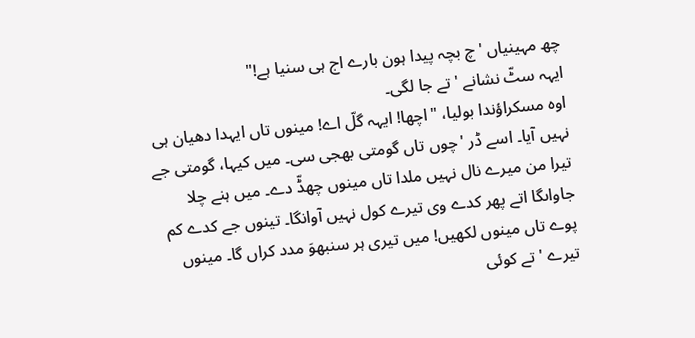چھ مہینیاں 'چ بچہ پیدا ہون بارے اج ہی سنیا ہے!"
ایہہ سٹّ نشانے 'تے جا لگی۔
اوہ مسکراؤندا بولیا، "اچھا! ایہہ گلّ اے! مینوں تاں ایہدا دھیان ہی نہیں آیا۔ اسے ڈر 'چوں تاں گومتی بھجی سی۔ میں کیہا، گومتی جے تیرا من میرے نال نہیں ملدا تاں مینوں چھڈّ دے۔ میں ہنے چلا جاواںگا اتے پھر کدے وی تیرے کول نہیں آوانگا۔ تینوں جے کدے کم پوے تاں مینوں لکھیں! میں تیری ہر سنبھوَ مدد کراں گا۔ مینوں تیرے 'تے کوئی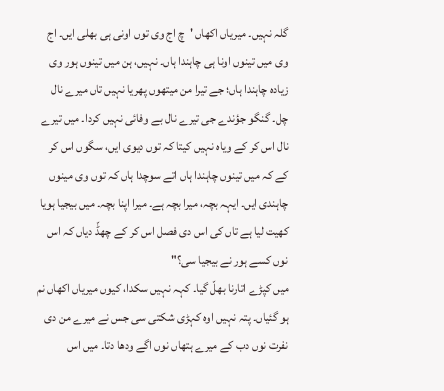گلہ نہیں۔ میریاں اکھاں 'چ اج وی توں اونی ہی بھلی ایں۔ اج وی میں تینوں اونا ہی چاہندا ہاں۔ نہیں، ہن میں تینوں ہور وی زیادہ چاہندا ہاں؛ جے تیرا من میتھوں پھریا نہیں تاں میرے نال چل۔ گنگو جؤندے جی تیرے نال بے وفائی نہیں کردا۔ میں تیرے نال اس کر کے ویاہ نہیں کیتا کہ توں دیوی ایں، سگوں اس کر کے کہ میں تینوں چاہندا ہاں اتے سوچدا ہاں کہ توں وی مینوں چاہندی ایں۔ ایہہ بچہ، میرا بچہ ہے۔ میرا اپنا بچہ۔ میں بیجیا ہویا کھیت لیا ہے تاں کی اس دی فصل اس کر کے چھڈّ دیاں کہ اس نوں کسے ہور نے بیجیا سی؟"
میں کپڑے اتارنا بھلّ گیا۔ کہہ نہیں سکدا، کیوں میریاں اکھاں نم ہو گئیاں۔ پتہ نہیں اوہ کہڑی شکتی سی جس نے میرے من دی نفرت نوں دب کے میرے ہتھاں نوں اگے ودھا دتا۔ میں اس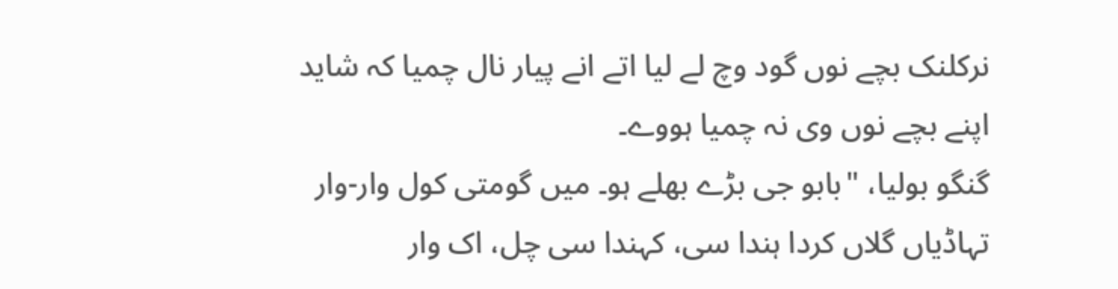نرکلنک بچے نوں گود وچ لے لیا اتے انے پیار نال چمیا کہ شاید اپنے بچے نوں وی نہ چمیا ہووے۔
گنگو بولیا، "بابو جی بڑے بھلے ہو۔ میں گومتی کول وار-وار تہاڈیاں گلاں کردا ہندا سی، کہندا سی چل، اک وار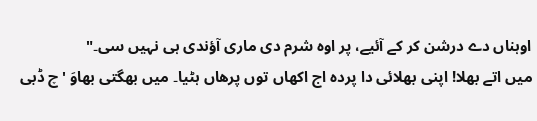اوہناں دے درشن کر کے آئیے، پر اوہ شرم دی ماری آؤندی ہی نہیں سی۔"
میں اتے بھلا! اپنی بھلائی دا پردہ اج اکھاں توں پرھاں ہٹیا۔ میں بھگتی بھاوَ 'چ ڈبی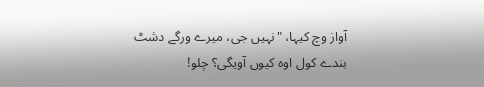آواز وچ کیہا، "نہیں جی، میرے ورگے دشٹ بندے کول اوہ کیوں آویگی؟ چلو!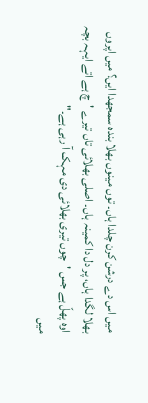میں اس دے درشن کرن چلدا ہاں۔ توں مینوں بھلا بندہ سمجھدا ایں؟ میں اپروں بھلا لگدا ہاں، پر دل دا کمینہ ہاں۔ اصلی بھلائی تاں تیرے 'چ ہے اتے ایہہ بچہ اوہ پھلّ ہے جس 'چوں تیری بھلائی دی مہک آ رہی ہے۔"
میں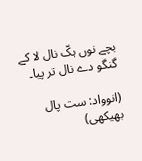بچے نوں ہکّ نال لا کے گنگو دے نال تر پیا۔

(انوواد: ست پال بھیکھی)